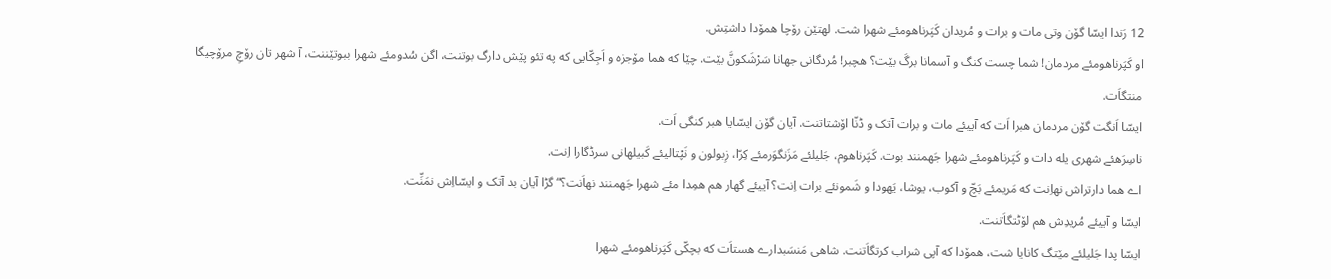12 رَندا ایسّا گۆن وتی مات و برات و مُریدان کَپَرناهومئے شهرا شت. لهتێن رۆچا همۆدا داشتِش.
او کَپَرناهومئے مردمان! شما چست کنگ و آسمانا برگَ بێت؟ هچبر! مُردگانی جهانا سَرْشَکونَّ بێت. چێا که هما مۆجزه و اَجِکّایی که په تئو پێش دارگ بوتنت، اگن سُدومئے شهرا ببوتێننت، آ شهر تان رۆچِ مرۆچیگا منتگاَت.
ایسّا اَنگت گۆن مردمان هبرا اَت که آییئے مات و برات آتک و ڈنّا اۆشتاتنت. آیان گۆن ایسّایا هبر کنگی اَت.
ناسِرَهئے شهری یله دات و کَپَرناهومئے شهرا جَهمنند بوت. کَپَرناهوم، جَلیلئے مَزَنگوَرمئے کِرّا، زِبولون و نَپْتالیئے کَبیلهانی سرڈگارا اِنت.
اے هما دارتراش نهاِنت که مَریمئے بَچّ و آکوب، یوشا، یَهودا و شَمونئے برات اِنت؟ آییئے گهار هم همِدا مئے شهرا جَهمنند نهاَنت؟“ گڑا آیان بد آتک و ایسّااِش نمَنِّت.
ایسّا و آییئے مُریدِش هم لۆٹتگاَتنت.
ایسّا پدا جَلیلئے مێتگ کانایا شت، همۆدا که آپی شراب کرتگاَتنت. شاهی مَنسَبدارے هستاَت که بچکّی کَپَرناهومئے شهرا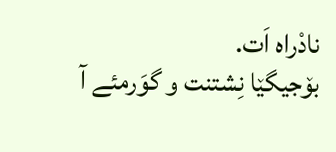نادْراه اَت.
بۆجیگێا نِشتنت و گوَرمئے آ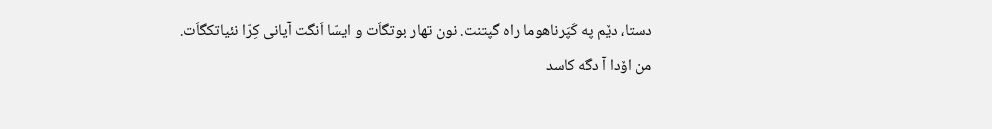دستا، دێم په کَپَرناهوما راه گپتنت. نون تهار بوتگاَت و ایسّا اَنگت آیانی کِرّا نئیاتکگاَت.
من اۆدا آ دگه کاسد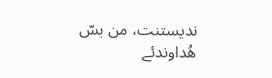ندیستنت، من بسّ هُداوندئے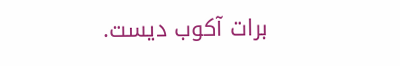برات آکوب دیست.